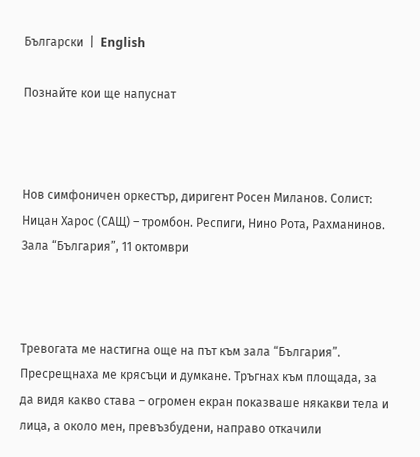Български  |  English

Познайте кои ще напуснат



Нов симфоничен оркестър, диригент Росен Миланов. Солист: Ницан Харос (САЩ) – тромбон. Респиги, Нино Рота, Рахманинов. Зала “България”, 11 октомври



Тревогата ме настигна още на път към зала “България”. Пресрещнаха ме крясъци и думкане. Тръгнах към площада, за да видя какво става – огромен екран показваше някакви тела и лица, а около мен, превъзбудени, направо откачили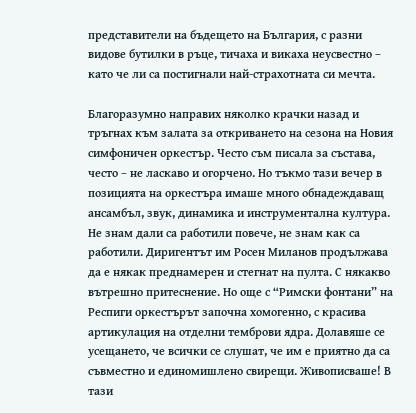представители на бъдещето на България, с разни видове бутилки в ръце, тичаха и викаха неусвестно – като че ли са постигнали най-страхотната си мечта.

Благоразумно направих няколко крачки назад и тръгнах към залата за откриването на сезона на Новия симфоничен оркестър. Често съм писала за състава, често – не ласкаво и огорчено. Но тъкмо тази вечер в позицията на оркестъра имаше много обнадеждаващ ансамбъл, звук, динамика и инструментална култура. Не знам дали са работили повече, не знам как са работили. Диригентът им Росен Миланов продължава да е някак преднамерен и стегнат на пулта. С някакво вътрешно притеснение. Но още с “Римски фонтани” на Респиги оркестърът започна хомогенно, с красива артикулация на отделни темброви ядра. Долавяше се усещането, че всички се слушат, че им е приятно да са съвместно и единомишлено свирещи. Живописваше! В тази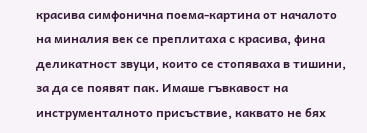красива симфонична поема-картина от началото на миналия век се преплитаха с красива, фина деликатност звуци, които се стопяваха в тишини, за да се появят пак. Имаше гъвкавост на инструменталното присъствие, каквато не бях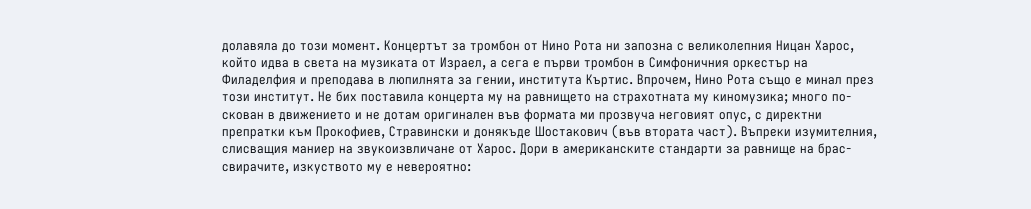долавяла до този момент. Концертът за тромбон от Нино Рота ни запозна с великолепния Ницан Харос, който идва в света на музиката от Израел, а сега е първи тромбон в Симфоничния оркестър на Филаделфия и преподава в люпилнята за гении, института Къртис. Впрочем, Нино Рота също е минал през този институт. Не бих поставила концерта му на равнището на страхотната му киномузика; много по-скован в движението и не дотам оригинален във формата ми прозвуча неговият опус, с директни препратки към Прокофиев, Стравински и донякъде Шостакович (във втората част). Въпреки изумителния, слисващия маниер на звукоизвличане от Харос. Дори в американските стандарти за равнище на брас-свирачите, изкуството му е невероятно: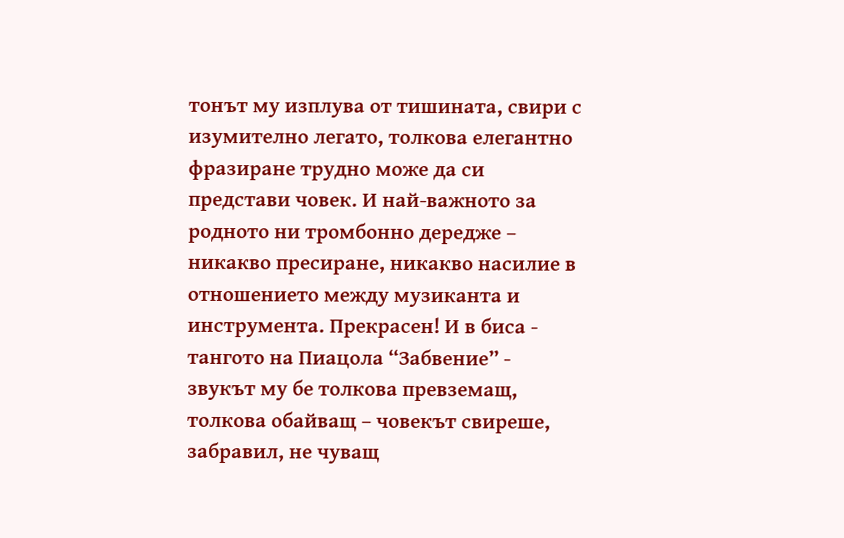тонът му изплува от тишината, свири с изумително легато, толкова елегантно фразиране трудно може да си представи човек. И най-важното за родното ни тромбонно дередже – никакво пресиране, никакво насилие в отношението между музиканта и инструмента. Прекрасен! И в биса - тангото на Пиацола “Забвение” - звукът му бе толкова превземащ, толкова обайващ – човекът свиреше, забравил, не чуващ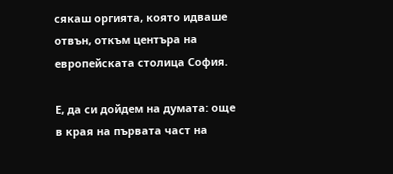сякаш оргията, която идваше отвън, откъм центъра на европейската столица София.

Е, да си дойдем на думата: още в края на първата част на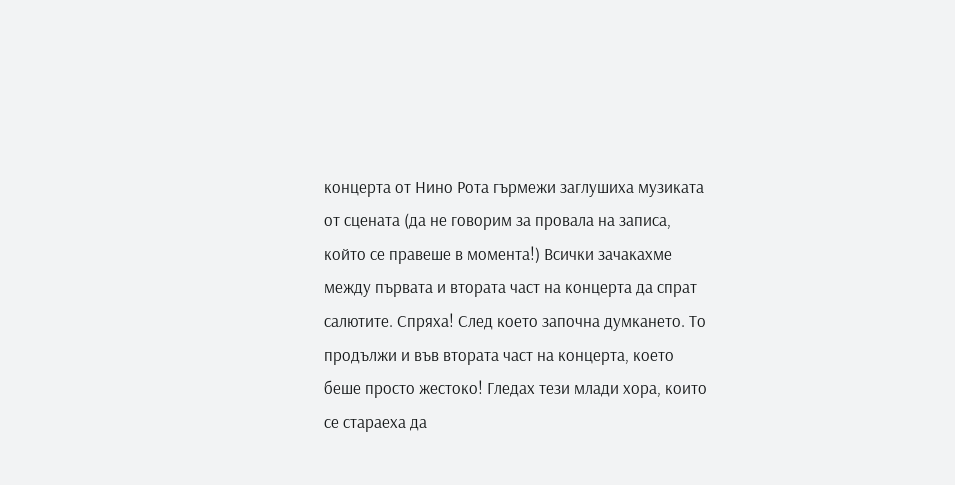концерта от Нино Рота гърмежи заглушиха музиката от сцената (да не говорим за провала на записа, който се правеше в момента!) Всички зачакахме между първата и втората част на концерта да спрат салютите. Спряха! След което започна думкането. То продължи и във втората част на концерта, което беше просто жестоко! Гледах тези млади хора, които се стараеха да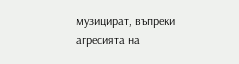музицират, въпреки агресията на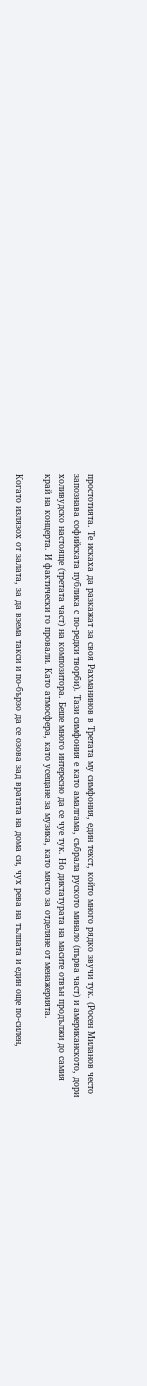простотията. Те искаха да разкажат за своя Рахманинов в Третата му симфония, един текст, който много рядко звучи тук. (Росен Миланов често запознава софийската публика с по-редки творби). Тази симфония е като амалгама, събрала руското минало (първа част) и американското, дори холивудско настояще (третата част) на композитора. Беше много интересно да се чуе тук. Но диктатурата на масите отвън продължи до самия край на концерта. И фактически го провали. Като атмосфера, като усещане за музика, като място за отделяне от менажерията.

Когато излязох от залата, за да взема такси и по-бързо да се озова зад вратата на дома си, чух рева на тълпата и един още по-силен,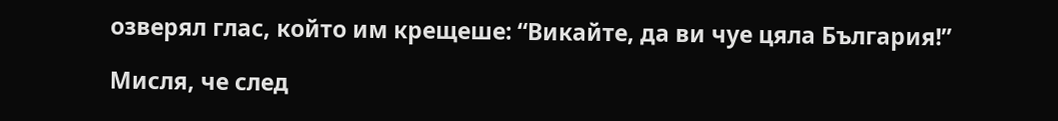озверял глас, който им крещеше: “Викайте, да ви чуе цяла България!”

Мисля, че след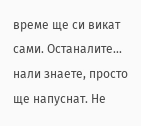време ще си викат сами. Останалите... нали знаете, просто ще напуснат. Не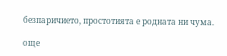безпаричието, простотията е родната ни чума.

още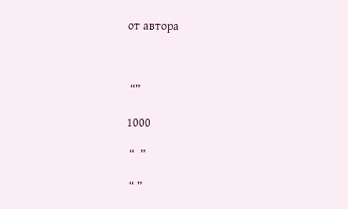от автора



 “”

1000

 “  ”

 “ ”